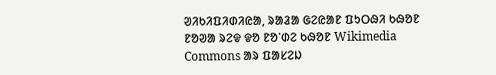ᱣᱤᱠᱤᱯᱤᱰᱤᱭᱟ, ᱨᱟᱲᱟ ᱜᱮᱭᱟᱱ ᱯᱩᱛᱷᱤ ᱠᱷᱚᱱ
ᱱᱚᱣᱟ ᱨᱮᱫ ᱫᱚ ᱱᱚᱸᱰᱮ ᱠᱷᱚᱱ Wikimedia Commons ᱟᱨ ᱯᱟᱥᱮᱡ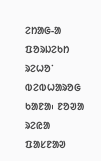ᱮᱴᱟᱜ-ᱟ ᱯᱚᱨᱡᱮᱠᱴ ᱨᱮᱦᱚᱸ ᱵᱮᱵᱦᱟᱨᱚᱜ ᱠᱟᱱᱟ᱾ ᱱᱚᱣᱟ ᱨᱮᱭᱟ ᱯᱟᱥᱱᱟᱣ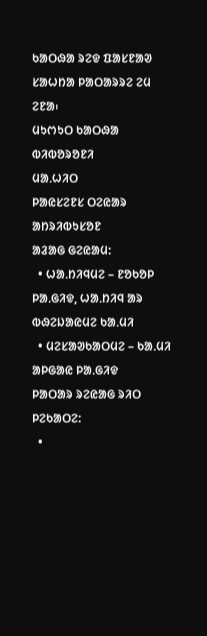ᱠᱟᱛᱷᱟ ᱨᱮᱫ ᱯᱟᱥᱱᱟᱣ ᱥᱟᱦᱴᱟ ᱞᱟᱛᱟᱨᱨᱮ ᱮᱢ ᱮᱱᱟ᱾
ᱢᱩᱬᱩᱛ ᱠᱟᱛᱷᱟ
ᱵᱤᱵᱚᱨᱚᱱᱤ
ᱢᱟᱹᱦᱤᱛ
ᱞᱟᱭᱥᱮᱱᱥ ᱛᱮᱭᱟᱨ
ᱟᱴᱨᱤᱵᱩᱥᱚᱱ
ᱟᱲᱟᱜ ᱜᱮᱭᱟᱢ:
  • ᱦᱟᱹᱴᱤᱧᱢᱮ – ᱱᱚᱠᱚᱞ ᱞᱟᱹᱜᱤᱫ, ᱦᱟᱹᱴᱤᱧ ᱟᱨ ᱵᱷᱮᱡᱟᱭᱢᱮ ᱠᱟᱹᱢᱤ
  • ᱢᱮᱥᱟᱣᱠᱟᱛᱢᱮ – ᱠᱟᱹᱢᱤ ᱟᱞᱜᱟᱭ ᱞᱟᱹᱜᱤᱫ
ᱞᱟᱛᱟᱨ ᱨᱮᱭᱟᱜ ᱨᱤᱛ ᱞᱮᱠᱟᱛᱮ:
  •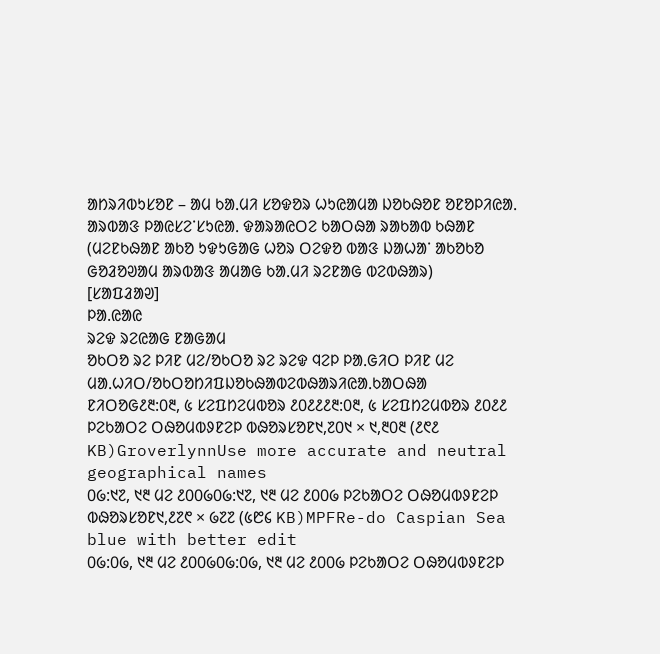ᱟᱴᱨᱤᱵᱩᱥᱚᱱ – ᱟᱢ ᱠᱟᱹᱢᱤ ᱥᱚᱫᱚᱨ ᱦᱩᱭᱟᱢᱟ ᱡᱚᱠᱷᱚᱱ ᱚᱱᱚᱞᱤᱭᱟᱹ ᱟᱨᱵᱟᱝ ᱞᱟᱭᱥᱮᱸᱥᱩᱭᱟᱹ ᱫᱟᱨᱟᱭᱛᱮ ᱠᱟᱛᱷᱟ ᱨᱟᱠᱟᱵ ᱠᱷᱟᱱ (ᱢᱮᱱᱠᱷᱟᱱ ᱟᱠᱚ ᱩᱫᱩᱜᱟᱜ ᱦᱚᱨ ᱛᱮᱫᱚ ᱵᱟᱝ ᱡᱟᱦᱟᱸ ᱟᱠᱚᱠᱚ ᱜᱚᱲᱚᱣᱟᱢ ᱟᱨᱵᱟᱝ ᱟᱢᱟᱜ ᱠᱟᱹᱢᱤ ᱨᱮᱱᱟᱜ ᱵᱮᱵᱷᱟᱨ)
[ᱥᱟᱯᱲᱟᱣ]
ᱞᱟ.ᱭᱟᱭ
ᱨᱮᱫ ᱨᱮᱭᱟᱜ ᱱᱟᱜᱟᱢ
ᱚᱠᱛᱚ ᱨᱮ ᱞᱤᱱ ᱢᱮ/ᱚᱠᱛᱚ ᱨᱮ ᱨᱮᱫ ᱧᱮᱞ ᱞᱟᱹᱜᱤᱛ ᱞᱤᱱ ᱢᱮ
ᱢᱟᱹᱦᱤᱛ/ᱚᱠᱛᱚᱴᱤᱯᱡᱚᱠᱷᱟᱵᱮᱵᱷᱟᱨᱤᱭᱟᱹᱠᱟᱛᱷᱟ
ᱱᱤᱛᱚᱜ᱒᱓:᱐᱓, ᱕ ᱥᱮᱯᱴᱮᱢᱵᱚᱨ ᱒᱐᱒᱒᱒᱓:᱐᱓, ᱕ ᱥᱮᱯᱴᱮᱢᱵᱚᱨ ᱒᱐᱒᱒ ᱞᱮᱠᱟᱛᱮ ᱛᱷᱚᱢᱵᱽᱱᱮᱞ ᱵᱷᱚᱨᱥᱚᱱ᱑,᱗᱐᱑ × ᱑,᱓᱐᱓ (᱒᱖᱒ KB)GroverlynnUse more accurate and neutral geographical names
᱐᱙:᱑᱗, ᱑᱓ ᱢᱮ ᱒᱐᱐᱙᱐᱙:᱑᱗, ᱑᱓ ᱢᱮ ᱒᱐᱐᱙ ᱞᱮᱠᱟᱛᱮ ᱛᱷᱚᱢᱵᱽᱱᱮᱞ ᱵᱷᱚᱨᱥᱚᱱ᱑,᱒᱗᱖ × ᱙᱗᱗ (᱕᱘᱔ KB)MPFRe-do Caspian Sea blue with better edit
᱐᱙:᱐᱙, ᱑᱓ ᱢᱮ ᱒᱐᱐᱙᱐᱙:᱐᱙, ᱑᱓ ᱢᱮ ᱒᱐᱐᱙ ᱞᱮᱠᱟᱛᱮ ᱛᱷᱚᱢᱵᱽᱱᱮᱞ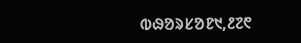ᱵᱷᱚᱨᱥᱚᱱ᱑,᱒᱗᱖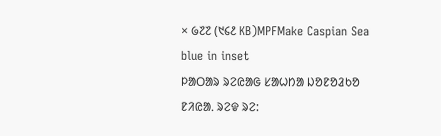× ᱙᱗᱗ (᱑᱔᱒ KB)MPFMake Caspian Sea blue in inset
ᱞᱟᱛᱟᱨ ᱨᱮᱭᱟᱜ ᱥᱟᱦᱴᱟ ᱡᱚᱱᱚᱲᱠᱚ ᱱᱤᱭᱟᱹ ᱨᱮᱫ ᱨᱮ: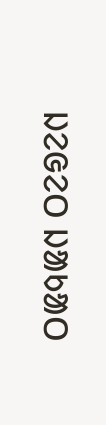ᱡᱮᱜᱮᱛ ᱡᱟᱠᱟᱛ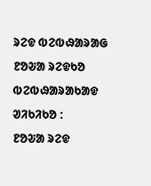ᱨᱮᱫ ᱵᱮᱵᱷᱟᱨᱟᱜ
ᱱᱚᱶᱟ ᱨᱮᱫᱠᱚ ᱵᱮᱵᱷᱟᱨᱟᱠᱟᱫ ᱣᱤᱠᱤᱠᱚ :
ᱱᱚᱶᱟ ᱨᱮᱫ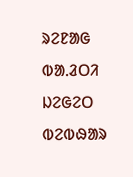ᱨᱮᱱᱟᱜ ᱵᱟᱹᱲᱛᱤ ᱡᱮᱜᱮᱛ ᱵᱮᱵᱷᱟᱨ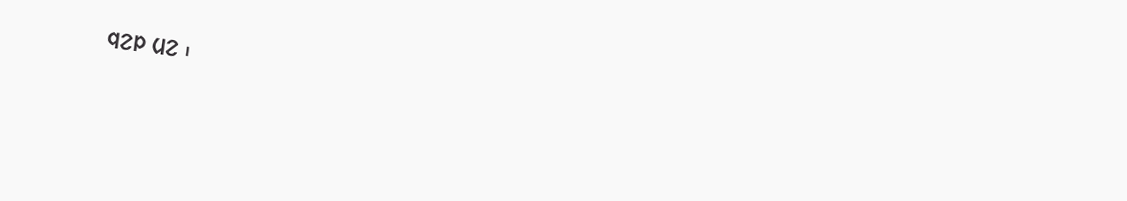ᱧᱮᱞ ᱢᱮ ᱾